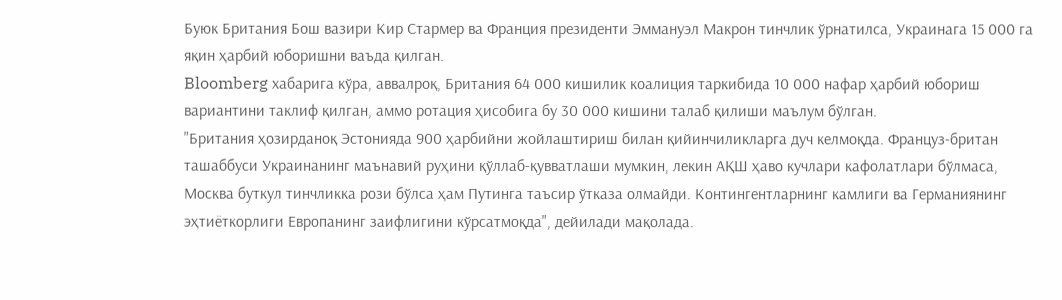Буюк Британия Бош вазири Кир Стармер ва Франция президенти Эммануэл Макрон тинчлик ўрнатилса, Украинага 15 000 га яқин ҳарбий юборишни ваъда қилган.
Bloomberg хабарига кўра, аввалроқ, Британия 64 000 кишилик коалиция таркибида 10 000 нафар ҳарбий юбориш вариантини таклиф қилган, аммо ротация ҳисобига бу 30 000 кишини талаб қилиши маълум бўлган.
"Британия ҳозирданоқ Эстонияда 900 ҳарбийни жойлаштириш билан қийинчиликларга дуч келмоқда. Француз-британ ташаббуси Украинанинг маънавий руҳини қўллаб-қувватлаши мумкин, лекин АҚШ ҳаво кучлари кафолатлари бўлмаса, Москва буткул тинчликка рози бўлса ҳам Путинга таъсир ўтказа олмайди. Контингентларнинг камлиги ва Германиянинг эҳтиёткорлиги Европанинг заифлигини кўрсатмоқда", дейилади мақолада.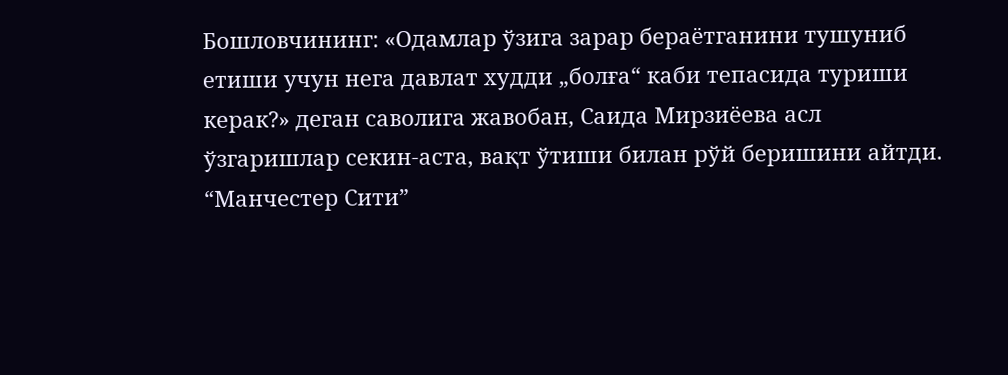Бошловчининг: «Одамлар ўзига зарар бераётганини тушуниб етиши учун нега давлат худди „болға“ каби тепасида туриши керак?» деган саволига жавобан, Саида Мирзиёева асл ўзгаришлар секин-аста, вақт ўтиши билан рўй беришини айтди.
“Манчестер Сити”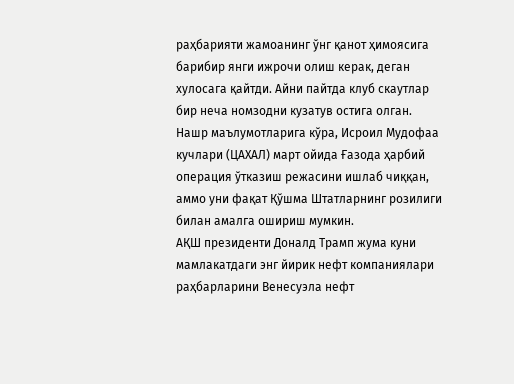раҳбарияти жамоанинг ўнг қанот ҳимоясига барибир янги ижрочи олиш керак, деган хулосага қайтди. Айни пайтда клуб скаутлар бир неча номзодни кузатув остига олган.
Нашр маълумотларига кўра, Исроил Мудофаа кучлари (ЦАХАЛ) март ойида Ғазода ҳарбий операция ўтказиш режасини ишлаб чиққан, аммо уни фақат Қўшма Штатларнинг розилиги билан амалга ошириш мумкин.
АҚШ президенти Доналд Трамп жума куни мамлакатдаги энг йирик нефт компаниялари раҳбарларини Венесуэла нефт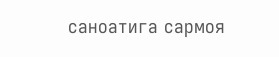саноатига сармоя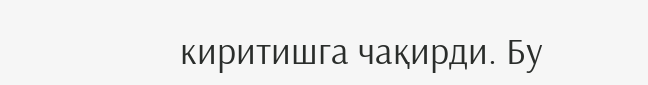киритишга чақирди. Бу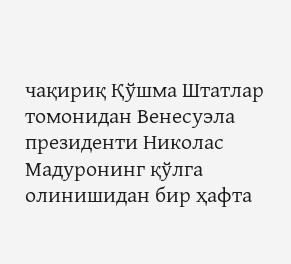чақириқ Қўшма Штатлар томонидан Венесуэла президенти Николас Мадуронинг қўлга олинишидан бир ҳафта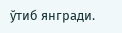ўтиб янгради.